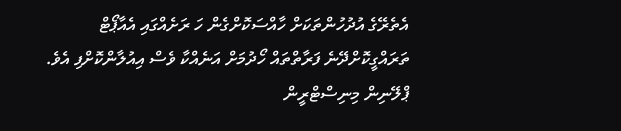އެތެރޭގެ އުދުހުންތަކަށް ހާއްސަކޮށްގެން ހަ ރަށެއްގައި އެއާޕޯޓް ތަރައްގީކޮށްދޭނެ ފަރާތްތައް ހޯދުމަށް އަނެއްކާ ވެސް އިއުލާންކޮށްފި އެވެ.
ޕްލޭނިން މިނިސްޓްރީން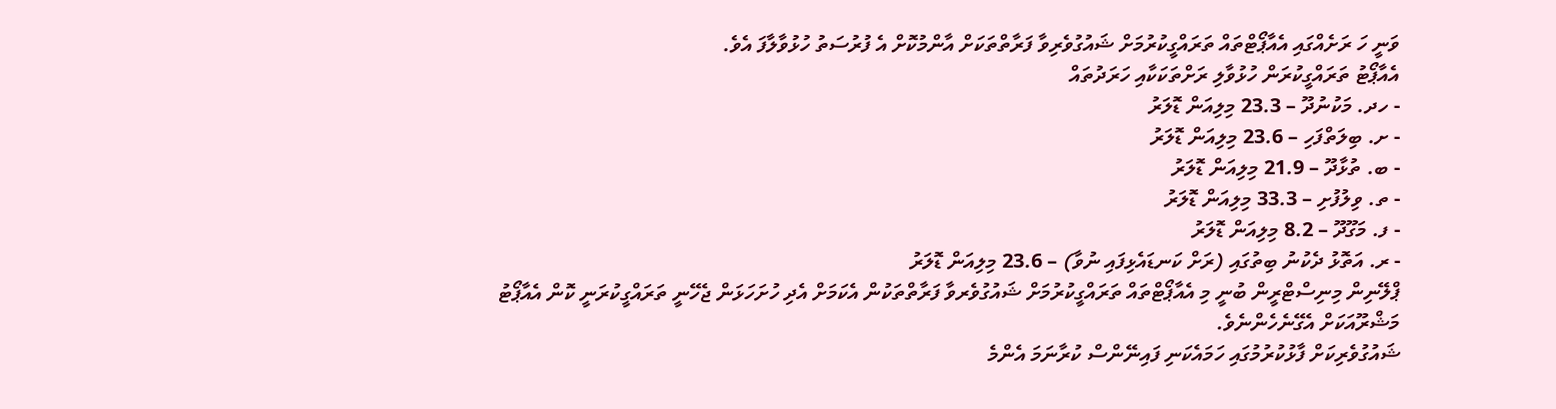ވަނީ ހަ ރަށެއްގައި އެއާޕޯޓްތައް ތަރައްގީކުރުމަށް ޝައުގުވެރިވާ ފަރާތްތަކަށް އާންމުކޮށް އެ ފުރުސަތު ހުޅުވާލާފަ އެވެ.
އެއާޕޯޓު ތަރައްގީކުރަން ހުޅުވާލި ރަށްތަކަކާއި ހަރަދުތައް
- ހދ. މަކުނުދޫ – 23.3 މިލިއަން ޑޮލަރު
- ށ. ބިލަތްފަހި – 23.6 މިލިއަން ޑޮލަރު
- ބ. ތުޅާދޫ – 21.9 މިލިއަން ޑޮލަރު
- ތ. ވިލުފުށި – 33.3 މިލިއަން ޑޮލަރު
- ފ. މަގޫދޫ – 8.2 މިލިއަން ޑޮލަރު
- ރ. އަތޮޅު ދެކުނު ބިތުގައި (ރަށް ކަނޑައެޅިފައި ނުވާ) – 23.6 މިލިއަން ޑޮލަރު
ޕްލޭނިން މިނިސްޓްރީން ބުނީ މި އެއާޕޯޓްތައް ތަރައްގީކުރުމަށް ޝައުގުވެރވާ ފަރާތްތަކުން އެކަމަށް އެދި ހުށަހަޅަން ޖެހޭނީ ތަރައްގީކުރަނީ ކޮން އެއާޕޯޓު މަޝްރޫއަކަށް އެގޭނެހެންނެވެ.
ޝައުގުވެރިކަށް ފާޅުކުރުމުގައި ހަމައެކަނި ފައިނޭންސް ކުރާނަމަ އެންމެ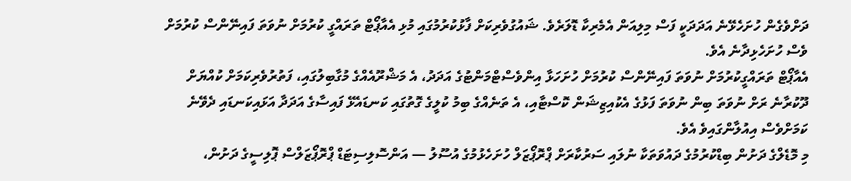ދަށްވެގެން ހުށަހެޅޭނެ އަދަދަކީ ފަސް މިލިއަން އެމެރިކާ ޑޮލަރެވެ. ޝައުގުވެރިކަށް ފާޅުކުރުމުގައި މުޅި އެއާޕޯޓް ތަރައްގީ ކުރުމަށް ނުވަތަ ފައިނޭންސް ކުރުމަށް ވެސް ހުށަހެޅިދާނެ އެވެ.
އެއާޕޯޓް ތަރައްގީކުރުމަށް ނުވަތަ ފައިނޭންސް ކުރުމަށް ހުށަހަޅާ އިންވެސްޓްމަންޓުގެ އަދަދު، އެ މަޝްރޫއެއްގެ މުގާބިލުގައި، ފަތުރުވެރިކަމަށް ކުއްޔަށް ދޫކުރާނެ ރަށް ނުވަތަ ބިން ނުވަތަ ފަޅުގެ އެކުއިޒިޝަން ކޮސްޓާއި، އެ ތަނެއްގެ ބިމު ކުލީގެ ގޮތުގައި ކަނޑައެޅޭ ފައިސާގެ އަދަދާ އަޅައިކަނޑައި ދެވޭނެ ކަމަށްވެސް އިއުލާންގައިވެ އެވެ.
މި މޮޑެލްގެ ދަށުން ބިޑްކުރުމުގެ ދައުވަތަކާ ނުލައި ސަރުކާރަށް ޕްރޮޕޯޒަލް ހުށަހެޅުމުގެ އުސޫލު — އަންސޮލިސިޓަޑް ޕްރޮޕޯޒަލްސް ޕޮލިސީގެ ދަށުން،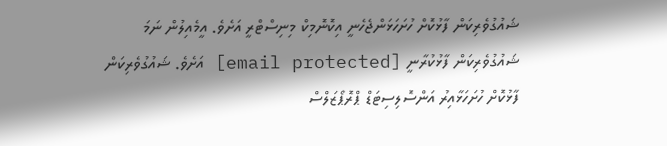ޝައުގުވެރިކަން ފާޅުކޮށް ހުށަހަޅަންޖެހެނީ އިކޮނޮމިކް މިނިސްޓްރީ އަށެވެ. އީމެއިލުން ނަމަ ޝައުގުވެރިކަން ފާޅުކުރާނީ [email protected] އަށެވެ. ޝައުގުވެރިކަން ފާޅުކޮށް ހުށަހަޅާއިރު އަންސޮލިސިޓަޑް ޕްރޮޕޯޒަލްސް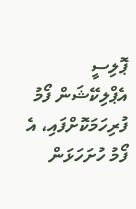ޕޮލިސީ އެޕްލިކޭޝަން ފޯމު ފުރިހަމަކޮށްފައި، އެ ފޯމު ހުށަހަޅަން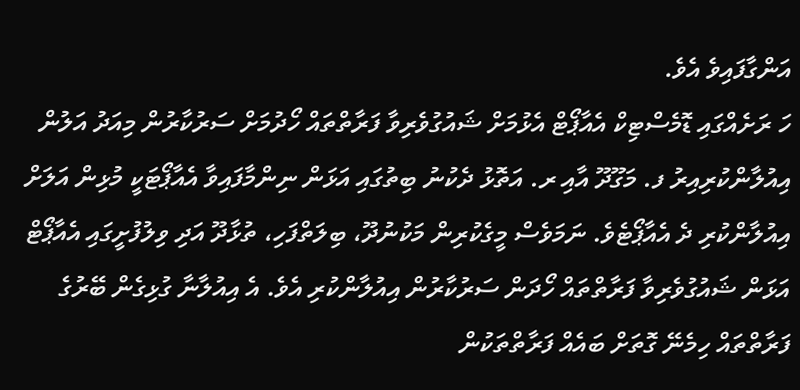އަންގާފައިވެ އެވެ.
ހަ ރަށެއްގައި ޑޮމެސްޓިކް އެއާޕޯޓް އެޅުމަށް ޝައުގުވެރިވާ ފަރާތްތައް ހޯދުމަށް ސަރުކާރުން މިއަދު އަލުން އިއުލާންކުރިއިރު ފ. މަގޫދޫ އާއި ރ. އަތޮޅު ދެކުނު ބިތުގައި އަޅަން ނިންމާފައިވާ އެއާޕޯޓަކީ މުޅިން އަލަށް އިއުލާންކުރި ދެ އެއާޕޯޓެވެ. ނަމަވެސް މީގެކުރިން މަކުނުދޫ، ބިލަތްފަހި، ތުޅާދޫ އަދި ވިލުފުށީގައި އެއާޕޯޓް އަޅަން ޝައުގުވެރިވާ ފަރާތްތައް ހޯދަން ސަރުކާރުން އިއުލާންކުރި އެވެ. އެ އިއުލާނާ ގުޅިގެން ބޭރުގެ ފަރާތްތައް ހިމެނޭ ގޮތަށް ބައެއް ފަރާތްތަކުން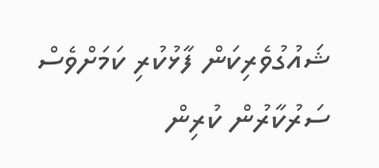ޝައުގުވެރިކަން ފާޅުކުރި ކަމަށްވެސް ސަރުކާރުން ކުރިން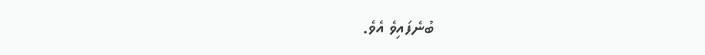ބުނެފައިވެ އެވެ.